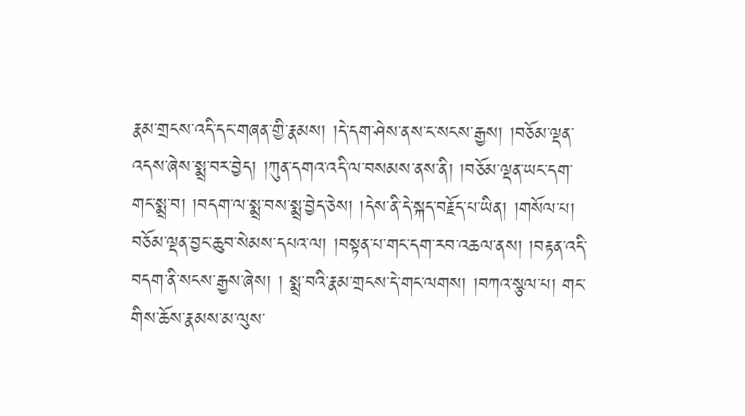རྣམ་གྲངས་འདི་དང་གཞན་གྱི་རྣམས། །དེ་དག་ཤེས་ནས་ང་སངས་རྒྱས། །བཅོམ་ལྡན་འདས་ཞེས་སྨྲ་བར་བྱེད། །ཀུན་དགའ་འདི་ལ་བསམས་ནས་ནི། །བཅོམ་ལྡན་ཡང་དག་གང་སྨྲ་བ། །བདག་ལ་སྨྲ་བས་སྨྲ་བྱེད་ཅེས། །དེས་ནི་དེ་སྐད་བརྗོད་པ་ཡིན། །གསོལ་པ། བཅོམ་ལྡན་བྱང་ཆུབ་སེམས་དཔའ་ལ། །བསྟན་པ་གང་དག་རབ་འཆལ་ནས། །བརྟན་འདི་བདག་ནི་སངས་རྒྱས་ཞེས། ། སྨྲ་བའི་རྣམ་གྲངས་དེ་གང་ལགས། །བཀའ་སྩལ་པ། གང་གིས་ཆོས་རྣམས་མ་ལུས་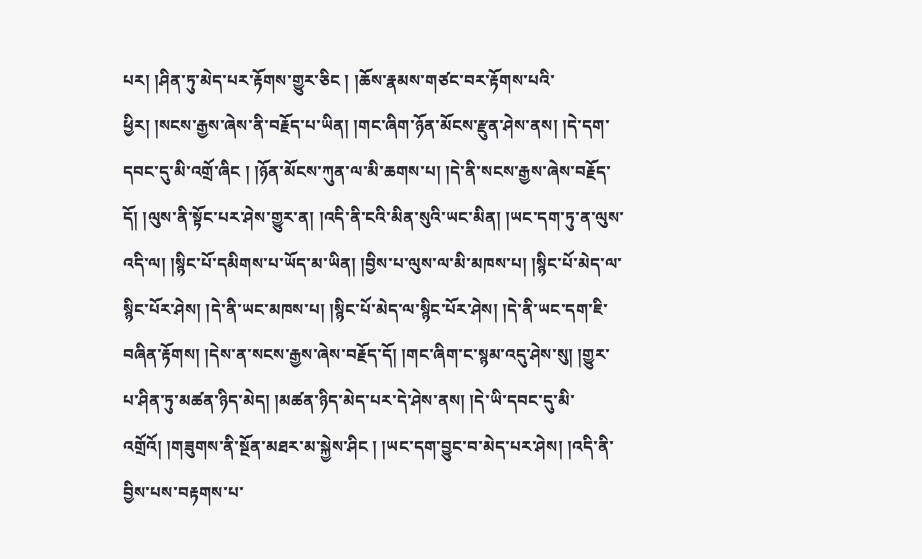པར། །ཤིན་ཏུ་མེད་པར་རྟོགས་གྱུར་ཅིང ། །ཆོས་རྣམས་གཙང་བར་རྟོགས་པའི་ཕྱིར། །སངས་རྒྱས་ཞེས་ནི་བརྗོད་པ་ཡིན། །གང་ཞིག་ཉོན་མོངས་རྫུན་ཤེས་ནས། །དེ་དག་དབང་དུ་མི་འགྲོ་ཞིང ། །ཉོན་མོངས་ཀུན་ལ་མི་ཆགས་པ། །དེ་ནི་སངས་རྒྱས་ཞེས་བརྗོད་དོ། །ལུས་ནི་སྟོང་པར་ཤེས་གྱུར་ན། །འདི་ནི་ངའི་མིན་སུའི་ཡང་མིན། །ཡང་དག་ཏུ་ན་ལུས་འདི་ལ། །སྙིང་པོ་དམིགས་པ་ཡོད་མ་ཡིན། །བྱིས་པ་ལུས་ལ་མི་མཁས་པ། །སྙིང་པོ་མེད་ལ་སྙིང་པོར་ཤེས། །དེ་ནི་ཡང་མཁས་པ། །སྙིང་པོ་མེད་ལ་སྙིང་པོར་ཤེས། །དེ་ནི་ཡང་དག་ཇི་བཞིན་རྟོགས། །དེས་ན་སངས་རྒྱས་ཞེས་བརྗོད་དོ། །གང་ཞིག་ང་སྙམ་འདུ་ཤེས་སུ། །གྱུར་པ་ཤིན་ཏུ་མཚན་ཉིད་མེད། །མཚན་ཉིད་མེད་པར་དེ་ཤེས་ནས། །དེ་ཡི་དབང་དུ་མི་འགྲོའོ། །གཟུགས་ནི་སྔོན་མཐར་མ་སྐྱེས་ཤིང ། །ཡང་དག་བྱུང་བ་མེད་པར་ཤེས། །འདི་ནི་བྱིས་པས་བརྟགས་པ་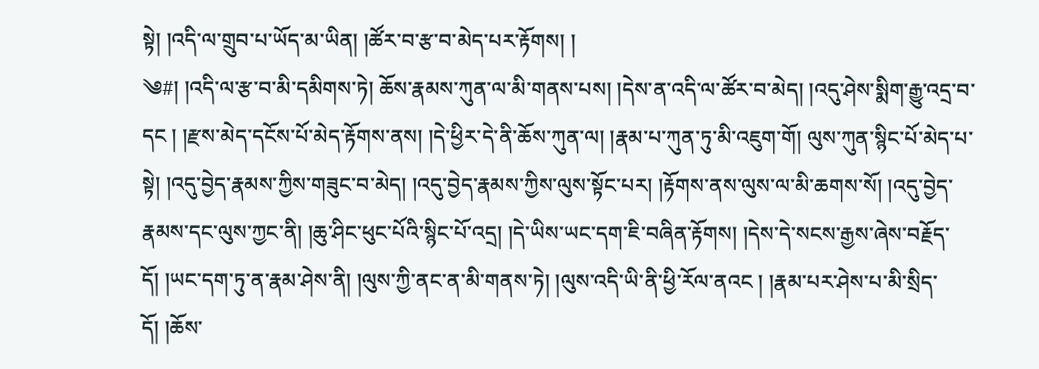སྟེ། །འདི་ལ་གྲུབ་པ་ཡོད་མ་ཡིན། །ཚོར་བ་རྩ་བ་མེད་པར་རྟོགས། །
༄#། །འདི་ལ་རྩ་བ་མི་དམིགས་ཏེ། ཆོས་རྣམས་ཀུན་ལ་མི་གནས་པས། །དེས་ན་འདི་ལ་ཚོར་བ་མེད། །འདུ་ཤེས་སྨིག་རྒྱུ་འདྲ་བ་དང ། །རྫས་མེད་དངོས་པོ་མེད་རྟོགས་ནས། །དེ་ཕྱིར་དེ་ནི་ཆོས་ཀུན་ལ། །རྣམ་པ་ཀུན་ཏུ་མི་འཇུག་གོ། ལུས་ཀུན་སྙིང་པོ་མེད་པ་སྟེ། །འདུ་བྱེད་རྣམས་ཀྱིས་གཟུང་བ་མེད། །འདུ་བྱེད་རྣམས་ཀྱིས་ལུས་སྟོང་པར། །རྟོགས་ནས་ལུས་ལ་མི་ཆགས་སོ། །འདུ་བྱེད་རྣམས་དང་ལུས་ཀྱང་ནི། །ཆུ་ཤིང་ཕུང་པོའི་སྙིང་པོ་འདྲ། །དེ་ཡིས་ཡང་དག་ཇི་བཞིན་རྟོགས། །དེས་དེ་སངས་རྒྱས་ཞེས་བརྗོད་དོ། །ཡང་དག་ཏུ་ན་རྣམ་ཤེས་ནི། །ལུས་ཀྱི་ནང་ན་མི་གནས་ཏེ། །ལུས་འདི་ཡི་ནི་ཕྱི་རོལ་ནའང ། །རྣམ་པར་ཤེས་པ་མི་སྲིད་དོ། །ཆོས་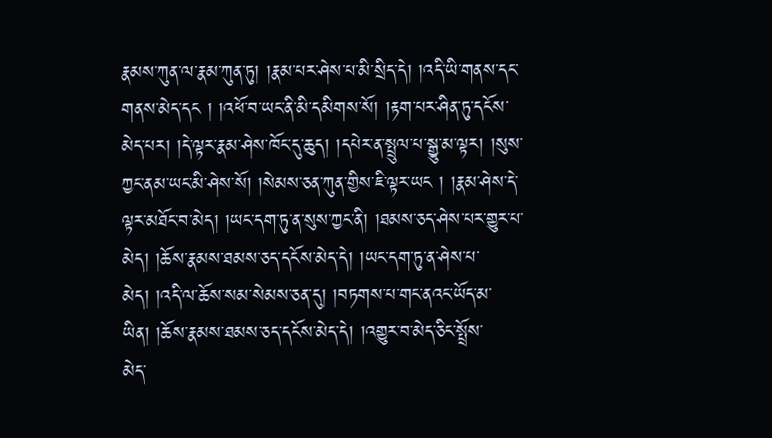རྣམས་ཀུན་ལ་རྣམ་ཀུན་ཏུ། །རྣམ་པར་ཤེས་པ་མི་སྲིད་དེ། །འདི་ཡི་གནས་དང་གནས་མེད་དང ། །འཕོ་བ་ཡང་ནི་མི་དམིགས་སོ། །རྟག་པར་ཤིན་ཏུ་དངོས་མེད་པར། །དེ་ལྟར་རྣམ་ཤེས་ཁོང་དུ་ཆུད། །དཔེར་ན་སྤྲུལ་པ་སྒྱུ་མ་ལྟར། །སུས་ཀྱང་ནམ་ཡང་མི་ཤེས་སོ། །སེམས་ཅན་ཀུན་གྱིས་ཇི་ལྟར་ཡང ། །རྣམ་ཤེས་དེ་ལྟར་མཐོང་བ་མེད། །ཡང་དག་ཏུ་ན་སུས་ཀྱང་ནི། །ཐམས་ཅད་ཤེས་པར་གྱུར་པ་མེད། །ཆོས་རྣམས་ཐམས་ཅད་དངོས་མེད་དེ། །ཡང་དག་ཏུ་ན་ཤེས་པ་མེད། །འདི་ལ་ཆོས་སམ་སེམས་ཅན་དུ། །བཏགས་པ་གང་ནའང་ཡོད་མ་ཡིན། །ཆོས་རྣམས་ཐམས་ཅད་དངོས་མེད་དེ། །འགྱུར་བ་མེད་ཅིང་སྤྲོས་
མེད་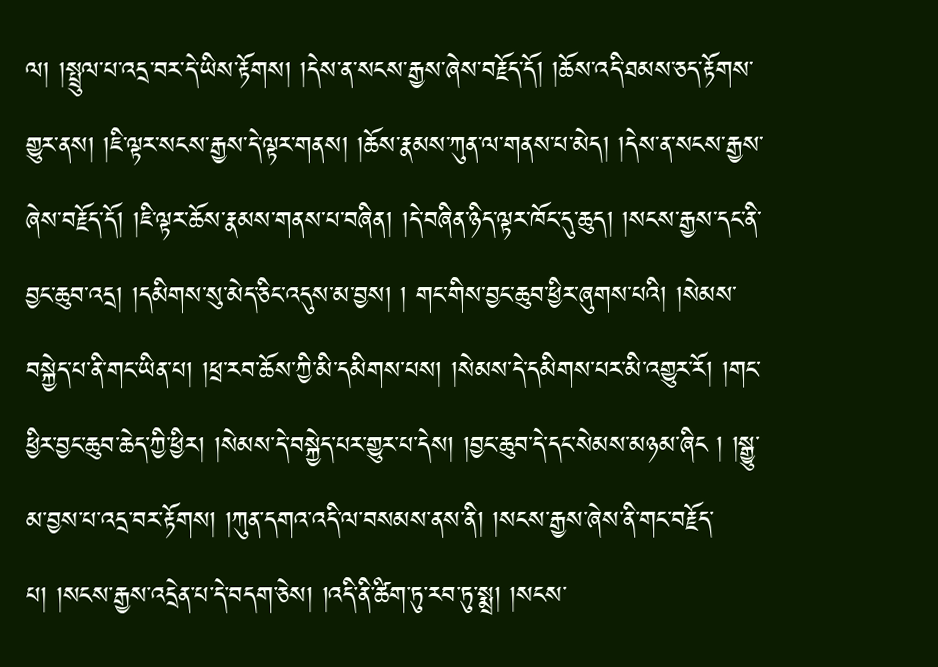ལ། །སྤྲུལ་པ་འདྲ་བར་དེ་ཡིས་རྟོགས། །དེས་ན་སངས་རྒྱས་ཞེས་བརྗོད་དོ། །ཆོས་འདི་ཐམས་ཅད་རྟོགས་གྱུར་ནས། །ཇི་ལྟར་སངས་རྒྱས་དེ་ལྟར་གནས། །ཆོས་རྣམས་ཀུན་ལ་གནས་པ་མེད། །དེས་ན་སངས་རྒྱས་ཞེས་བརྗོད་དོ། །ཇི་ལྟར་ཆོས་རྣམས་གནས་པ་བཞིན། །དེ་བཞིན་ཉིད་ལྟར་ཁོང་དུ་ཆུད། །སངས་རྒྱས་དང་ནི་བྱང་ཆུབ་འདྲ། །དམིགས་སུ་མེད་ཅིང་འདུས་མ་བྱས། ། གང་གིས་བྱང་ཆུབ་ཕྱིར་ཞུགས་པའི། །སེམས་བསྐྱེད་པ་ནི་གང་ཡིན་པ། །ཕྲ་རབ་ཆོས་ཀྱི་མི་དམིགས་པས། །སེམས་དེ་དམིགས་པར་མི་འགྱུར་རོ། །གང་ཕྱིར་བྱང་ཆུབ་ཆེད་ཀྱི་ཕྱིར། །སེམས་དེ་བསྐྱེད་པར་གྱུར་པ་དེས། །བྱང་ཆུབ་དེ་དང་སེམས་མཉམ་ཞིང ། །སྒྱུ་མ་བྱས་པ་འདྲ་བར་རྟོགས། །ཀུན་དགའ་འདི་ལ་བསམས་ནས་ནི། །སངས་རྒྱས་ཞེས་ནི་གང་བརྗོད་པ། །སངས་རྒྱས་འདྲེན་པ་དེ་བདག་ཅེས། །འདི་ནི་ཚིག་ཏུ་རབ་ཏུ་སྨྲ། །སངས་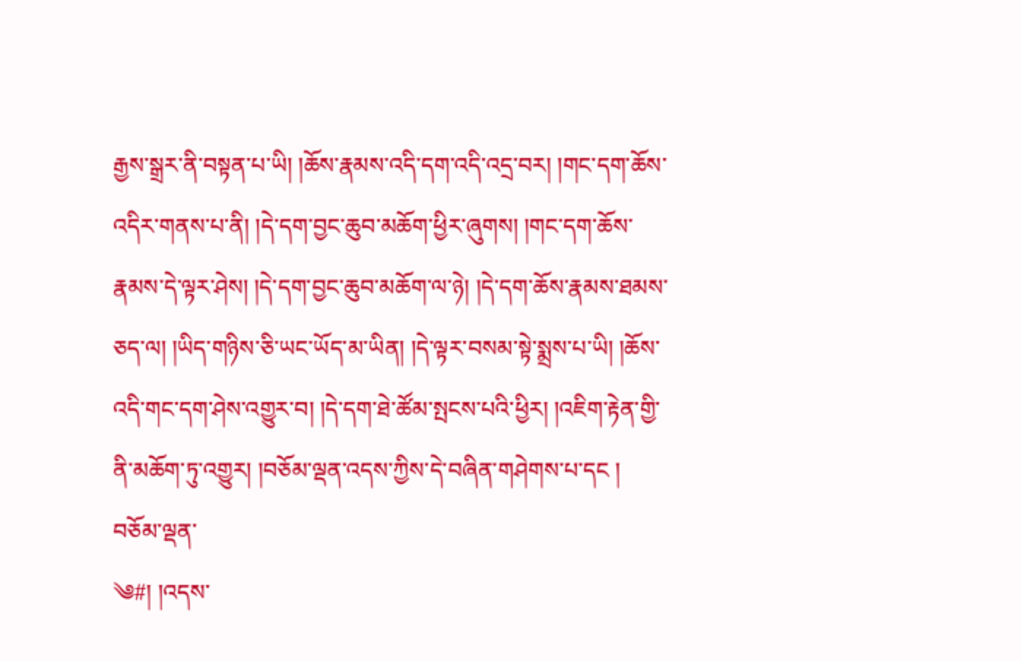རྒྱས་སྒྲར་ནི་བསྟན་པ་ཡི། །ཆོས་རྣམས་འདི་དག་འདི་འདྲ་བར། །གང་དག་ཆོས་འདིར་གནས་པ་ནི། །དེ་དག་བྱང་ཆུབ་མཆོག་ཕྱིར་ཞུགས། །གང་དག་ཆོས་རྣམས་དེ་ལྟར་ཤེས། །དེ་དག་བྱང་ཆུབ་མཆོག་ལ་ཉེ། །དེ་དག་ཆོས་རྣམས་ཐམས་ཅད་ལ། །ཡིད་གཉིས་ཅི་ཡང་ཡོད་མ་ཡིན། །དེ་ལྟར་བསམ་སྟེ་སྨྲས་པ་ཡི། །ཆོས་འདི་གང་དག་ཤེས་འགྱུར་བ། །དེ་དག་ཐེ་ཚོམ་སྤངས་པའི་ཕྱིར། །འཇིག་རྟེན་གྱི་ནི་མཆོག་ཏུ་འགྱུར། །བཅོམ་ལྡན་འདས་ཀྱིས་དེ་བཞིན་གཤེགས་པ་དང ། བཅོམ་ལྡན་
༄#། །འདས་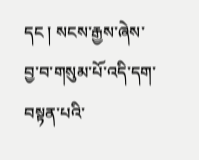དང ། སངས་རྒྱས་ཞེས་བྱ་བ་གསུམ་པོ་འདི་དག་བསྟན་པའི་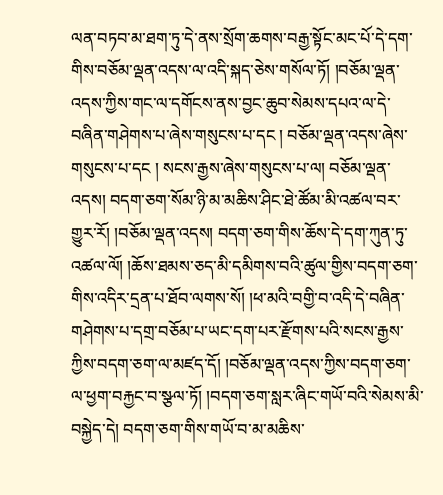ལན་བཏབ་མ་ཐག་ཏུ་དེ་ནས་སྲོག་ཆགས་བརྒྱ་སྟོང་མང་པོ་དེ་དག་གིས་བཅོམ་ལྡན་འདས་ལ་འདི་སྐད་ཅེས་གསོལ་ཏོ། །བཅོམ་ལྡན་འདས་ཀྱིས་གང་ལ་དགོངས་ནས་བྱང་ཆུབ་སེམས་དཔའ་ལ་དེ་བཞིན་གཤེགས་པ་ཞེས་གསུངས་པ་དང ། བཅོམ་ལྡན་འདས་ཞེས་གསུངས་པ་དང ། སངས་རྒྱས་ཞེས་གསུངས་པ་ལ། བཅོམ་ལྡན་འདས། བདག་ཅག་སོམ་ཉི་མ་མཆིས་ཤིང་ཐེ་ཚོམ་མི་འཚལ་བར་གྱུར་རོ། །བཅོམ་ལྡན་འདས། བདག་ཅག་གིས་ཆོས་དེ་དག་ཀུན་ཏུ་འཚལ་ལོ། །ཆོས་ཐམས་ཅད་མི་དམིགས་བའི་ཚུལ་གྱིས་བདག་ཅག་གིས་འདིར་དྲན་པ་ཐོབ་ལགས་སོ། །ཕ་མའི་བགྱི་བ་འདི་དེ་བཞིན་གཤེགས་པ་དགྲ་བཅོམ་པ་ཡང་དག་པར་རྫོགས་པའི་སངས་རྒྱས་ཀྱིས་བདག་ཅག་ལ་མཛད་དོ། །བཅོམ་ལྡན་འདས་ཀྱིས་བདག་ཅག་ལ་ཕྱག་བརྐྱང་བ་སྩལ་ཏོ། །བདག་ཅག་སླར་ཞིང་གཡོ་བའི་སེམས་མི་བསྐྱེད་དེ། བདག་ཅག་གིས་གཡོ་བ་མ་མཆིས་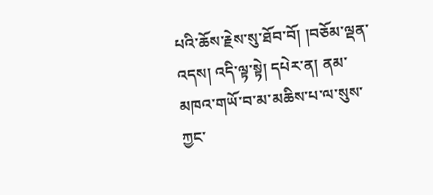པའི་ཆོས་རྗེས་སུ་ཐོབ་བོ། །བཅོམ་ལྡན་འདས། འདི་ལྟ་སྟེ། དཔེར་ན། ནམ་མཁའ་གཡོ་བ་མ་མཆིས་པ་ལ་སུས་ཀྱང་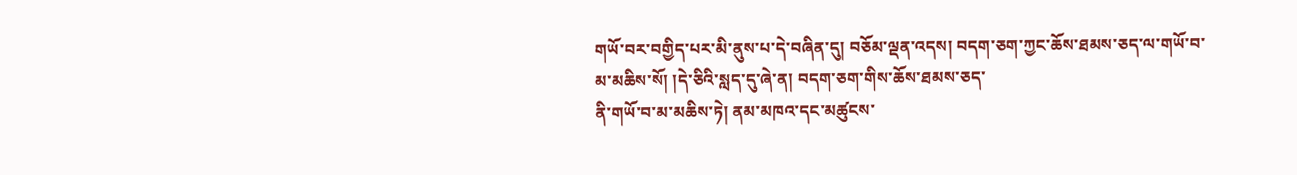གཡོ་བར་བགྱིད་པར་མི་ནུས་པ་དེ་བཞིན་དུ། བཅོམ་ལྡན་འདས། བདག་ཅག་ཀྱང་ཆོས་ཐམས་ཅད་ལ་གཡོ་བ་མ་མཆིས་སོ། །དེ་ཅིའི་སླད་དུ་ཞེ་ན། བདག་ཅག་གིས་ཆོས་ཐམས་ཅད་
ནི་གཡོ་བ་མ་མཆིས་ཏེ། ནམ་མཁའ་དང་མཚུངས་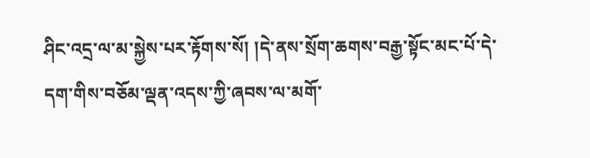ཤིང་འདྲ་ལ་མ་སྐྱེས་པར་རྟོགས་སོ། །དེ་ནས་སྲོག་ཆགས་བརྒྱ་སྟོང་མང་པོ་དེ་དག་གིས་བཅོམ་ལྡན་འདས་ཀྱི་ཞབས་ལ་མགོ་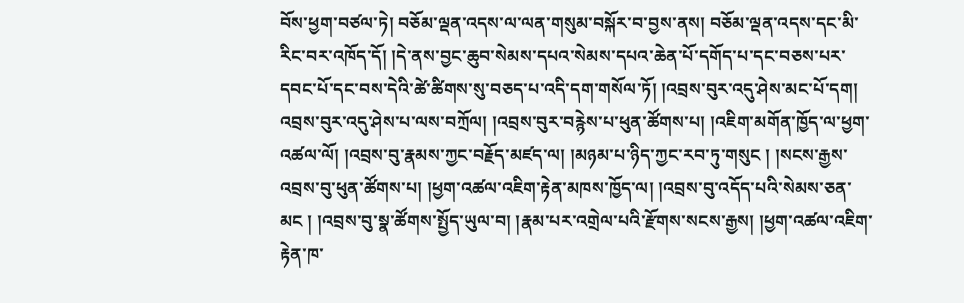བོས་ཕྱག་བཙལ་ཏེ། བཅོམ་ལྡན་འདས་ལ་ལན་གསུམ་བསྐོར་བ་བྱས་ནས། བཅོམ་ལྡན་འདས་དང་མི་རིང་བར་འཁོད་དོ། །དེ་ནས་བྱང་ཆུབ་སེམས་དཔའ་སེམས་དཔའ་ཆེན་པོ་དགོད་པ་དང་བཅས་པར་དབང་པོ་དང་བས་དེའི་ཚེ་ཚིགས་སུ་བཅད་པ་འདི་དག་གསོལ་ཏོ། །འབྲས་བུར་འདུ་ཤེས་མང་པོ་དག། འབྲས་བུར་འདུ་ཤེས་པ་ལས་བཀྲོལ། །འབྲས་བུར་བརྙེས་པ་ཕུན་ཚོགས་པ། །འཇིག་མགོན་ཁྱོད་ལ་ཕྱག་འཚལ་ལོ། །འབྲས་བུ་རྣམས་ཀྱང་བརྗོད་མཛད་ལ། །མཉམ་པ་ཉིད་ཀྱང་རབ་ཏུ་གསུང ། །སངས་རྒྱས་འབྲས་བུ་ཕུན་ཚོགས་པ། །ཕྱག་འཚལ་འཇིག་རྟེན་མཁས་ཁྱོད་ལ། །འབྲས་བུ་འདོད་པའི་སེམས་ཅན་མང ། །འབྲས་བུ་སྣ་ཚོགས་སྤྱོད་ཡུལ་བ། །རྣམ་པར་འགྲེལ་པའི་རྫོགས་སངས་རྒྱས། །ཕྱག་འཚལ་འཇིག་རྟེན་ཁ་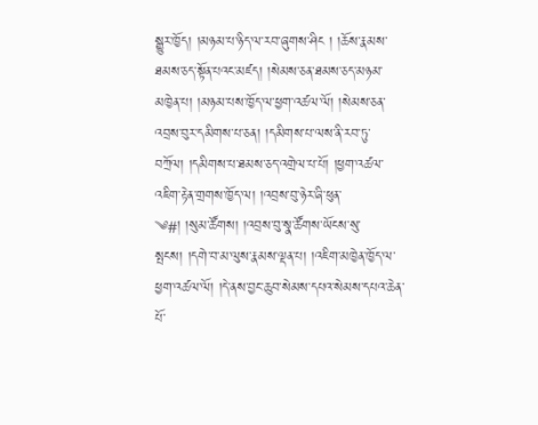སྒྱུར་ཁྱོད། །མཉམ་པ་ཉིད་ལ་རབ་ཞུགས་ཤིང ། །ཆོས་རྣམས་ཐམས་ཅད་སྟོན་པའང་མཛད། །སེམས་ཅན་ཐམས་ཅད་མཉམ་མཁྱེན་པ། །མཉམ་པས་ཁྱོད་ལ་ཕྱག་འཚལ་ལོ། །སེམས་ཅན་འབྲས་བུར་དམིགས་པ་ཅན། །དམིགས་པ་ལས་ནི་རབ་ཏུ་བཀྲོལ། །དམིགས་པ་ཐམས་ཅད་འགྲེལ་པ་པོ། །ཕྱག་འཚལ་འཇིག་རྟེན་གྲགས་ཁྱོད་ལ། །འབྲས་བུ་ཉེར་ཞི་ཕུན་
༄#། །སུམ་ཚོགས། །འབྲས་བུ་སྣ་ཚོགས་ཡོངས་སུ་སྤངས། །དགེ་བ་མ་ལུས་རྣམས་ལྡན་པ། །འཇིག་མཁྱེན་ཁྱོད་ལ་ཕྱག་འཚལ་ལོ། །དེ་ནས་བྱང་ཆུབ་སེམས་དཔའ་སེམས་དཔའ་ཆེན་པོ་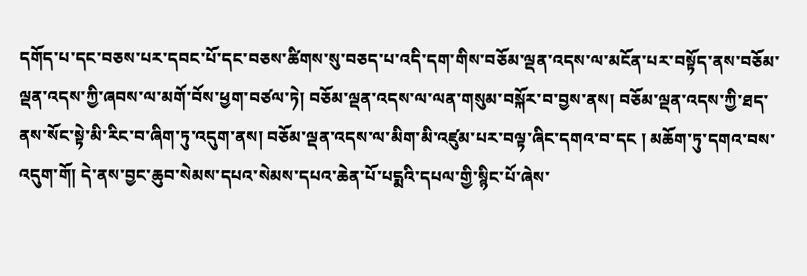དགོད་པ་དང་བཅས་པར་དབང་པོ་དང་བཅས་ཚིགས་སུ་བཅད་པ་འདི་དག་གིས་བཅོམ་ལྡན་འདས་ལ་མངོན་པར་བསྟོད་ནས་བཅོམ་ལྡན་འདས་ཀྱི་ཞབས་ལ་མགོ་བོས་ཕྱག་བཙལ་ཏེ། བཅོམ་ལྡན་འདས་ལ་ལན་གསུམ་བསྐོར་བ་བྱས་ནས། བཅོམ་ལྡན་འདས་ཀྱི་ཐད་ནས་སོང་སྟེ་མི་རིང་བ་ཞིག་ཏུ་འདུག་ནས། བཅོམ་ལྡན་འདས་ལ་མིག་མི་འཛུམ་པར་བལྟ་ཞིང་དགའ་བ་དང ། མཆོག་ཏུ་དགའ་བས་འདུག་གོ། དེ་ནས་བྱང་ཆུབ་སེམས་དཔའ་སེམས་དཔའ་ཆེན་པོ་པདྨའི་དཔལ་གྱི་སྙིང་པོ་ཞེས་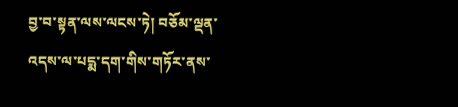བྱ་བ་སྟན་ལས་ལངས་ཏེ། བཅོམ་ལྡན་འདས་ལ་པདྨ་དག་གིས་གཏོར་ནས་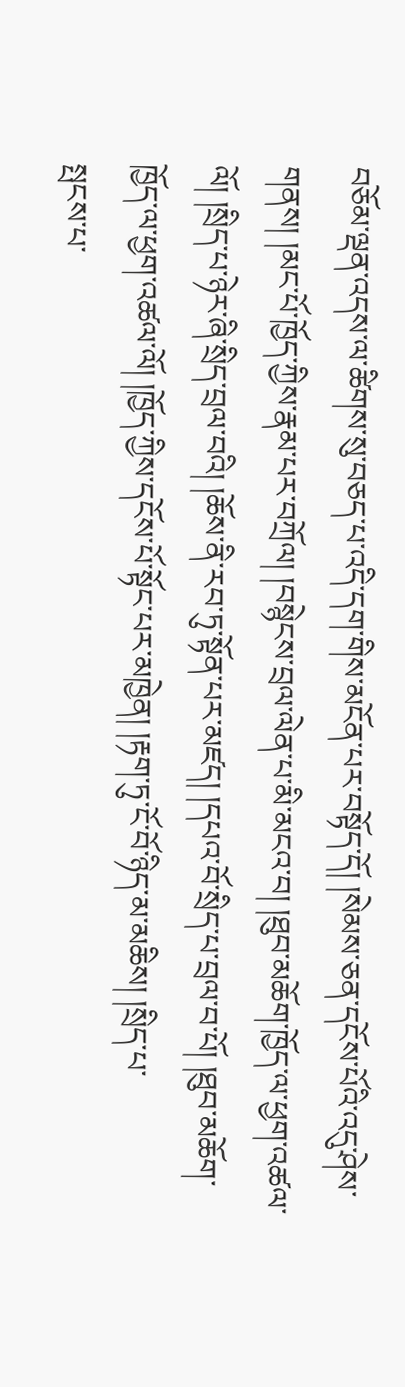བཅོམ་ལྡན་འདས་ལ་ཚིགས་སུ་བཅད་པ་འདི་དག་གིས་མངོན་པར་བསྟོད་དོ། །སེམས་ཅན་དངོས་པོའི་འདུ་ཤེས་གནས། །མང་པོ་ཁྱོད་ཀྱིས་རྣམ་པར་བཀྲོལ། །བསྙེངས་བྲལ་ལེན་པ་མི་མངའ་བ། །ཐུབ་མཆོག་ཁྱོད་ལ་ཕྱག་འཚལ་ལོ། །སྲིད་པ་ཉེར་ཞི་སྲིད་བྲལ་བའི། །ཆོས་ནི་རབ་ཏུ་སྟོན་པར་མཛད། །དཔའ་བོ་སྲིད་པ་བྲལ་བ་པོ། །ཐུབ་མཆོག་ཁྱོད་ལ་ཕྱག་འཚལ་ལོ། །ཁྱོད་ཀྱིས་དངོས་པོ་སྟོང་པར་མཁྱེན། །རྟག་ཏུ་ངོ་བོ་ཉིད་མ་མཆིས། །སྲིད་པ་
སྤངས་པ་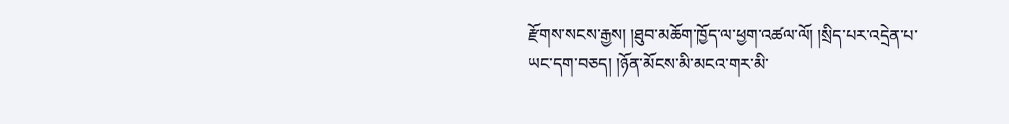རྫོགས་སངས་རྒྱས། །ཐུབ་མཆོག་ཁྱོད་ལ་ཕྱག་འཚལ་ལོ། །སྲིད་པར་འདྲེན་པ་ཡང་དག་བཅད། །ཉོན་མོངས་མི་མངའ་གར་མི་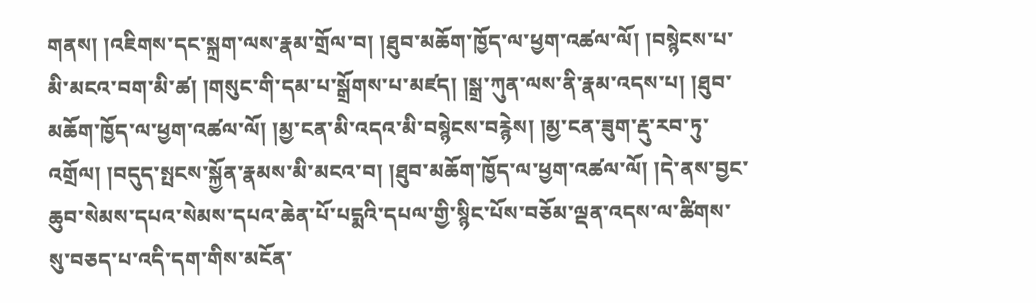གནས། །འཇིགས་དང་སྐྲག་ལས་རྣམ་གྲོལ་བ། །ཐུབ་མཆོག་ཁྱོད་ལ་ཕྱག་འཚལ་ལོ། །བསྙེངས་པ་མི་མངའ་བག་མི་ཚ། །གསུང་གི་དམ་པ་སྒྲོགས་པ་མཛད། །སྒྲ་ཀུན་ལས་ནི་རྣམ་འདས་པ། །ཐུབ་མཆོག་ཁྱོད་ལ་ཕྱག་འཚལ་ལོ། །མྱ་ངན་མི་འདའ་མི་བསྙེངས་བརྙེས། །མྱ་ངན་ཟུག་རྡུ་རབ་ཏུ་འགྲོལ། །བདུད་སྤངས་སྐྱོན་རྣམས་མི་མངའ་བ། །ཐུབ་མཆོག་ཁྱོད་ལ་ཕྱག་འཚལ་ལོ། །དེ་ནས་བྱང་ཆུབ་སེམས་དཔའ་སེམས་དཔའ་ཆེན་པོ་པདྨའི་དཔལ་གྱི་སྙིང་པོས་བཅོམ་ལྡན་འདས་ལ་ཚིགས་སུ་བཅད་པ་འདི་དག་གིས་མངོན་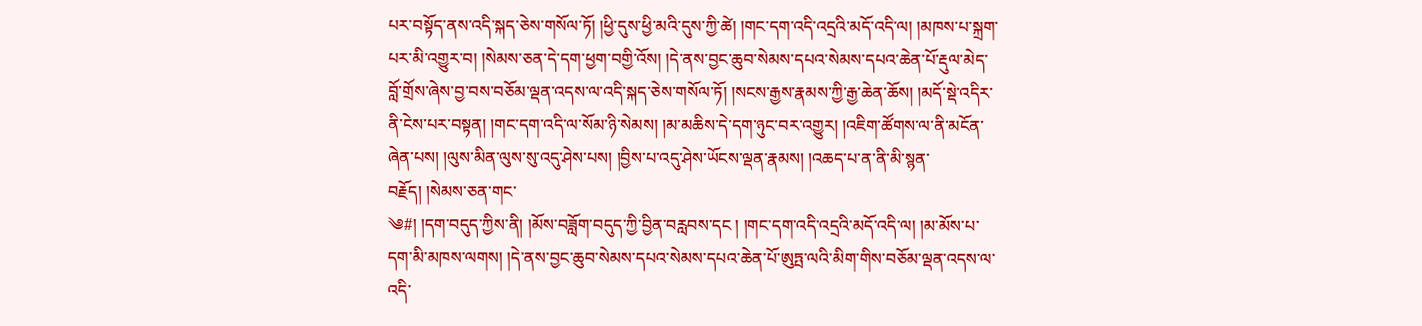པར་བསྟོད་ནས་འདི་སྐད་ཅེས་གསོལ་ཏོ། །ཕྱི་དུས་ཕྱི་མའི་དུས་ཀྱི་ཚེ། །གང་དག་འདི་འདྲའི་མདོ་འདི་ལ། །མཁས་པ་སྐྲག་པར་མི་འགྱུར་བ། །སེམས་ཅན་དེ་དག་ཕྱག་བགྱི་འོས། །དེ་ནས་བྱང་ཆུབ་སེམས་དཔའ་སེམས་དཔའ་ཆེན་པོ་རྡུལ་མེད་བློ་གྲོས་ཞེས་བྱ་བས་བཅོམ་ལྡན་འདས་ལ་འདི་སྐད་ཅེས་གསོལ་ཏོ། །སངས་རྒྱས་རྣམས་ཀྱི་རྒྱ་ཆེན་ཆོས། །མདོ་སྡེ་འདིར་ནི་ངེས་པར་བསྟན། །གང་དག་འདི་ལ་སོམ་ཉི་སེམས། །མ་མཆིས་དེ་དག་ཉུང་བར་འགྱུར། །འཇིག་ཚོགས་ལ་ནི་མངོན་ཞེན་པས། །ལུས་མིན་ལུས་སུ་འདུ་ཤེས་པས། །བྱིས་པ་འདུ་ཤེས་ཡོངས་ལྡན་རྣམས། །འཆད་པ་ན་ནི་མི་སྙན་བརྗོད། །སེམས་ཅན་གང་
༄#། །དག་བདུད་ཀྱིས་ནི། །མོས་བཟློག་བདུད་ཀྱི་བྱིན་བརླབས་དང ། །གང་དག་འདི་འདྲའི་མདོ་འདི་ལ། །མ་མོས་པ་དག་མི་མཁས་ལགས། །དེ་ནས་བྱང་ཆུབ་སེམས་དཔའ་སེམས་དཔའ་ཆེན་པོ་ཨུཏྤ་ལའི་མིག་གིས་བཅོམ་ལྡན་འདས་ལ་འདི་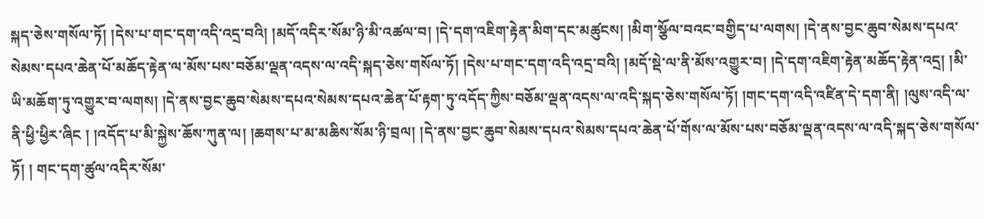སྐད་ཅེས་གསོལ་ཏོ། །དེས་པ་གང་དག་འདི་འདྲ་བའི། །མདོ་འདིར་སོམ་ཉི་མི་འཚལ་བ། །དེ་དག་འཇིག་རྟེན་མིག་དང་མཚུངས། །མིག་སྩོལ་བའང་བགྱིད་པ་ལགས། །དེ་ནས་བྱང་ཆུབ་སེམས་དཔའ་སེམས་དཔའ་ཆེན་པོ་མཆོད་རྟེན་ལ་མོས་པས་བཅོམ་ལྡན་འདས་ལ་འདི་སྐད་ཅེས་གསོལ་ཏོ། །དེས་པ་གང་དག་འདི་འདྲ་བའི། །མདོ་སྡེ་ལ་ནི་མོས་འགྱུར་བ། །དེ་དག་འཇིག་རྟེན་མཆོད་རྟེན་འདྲ། །མི་ཡི་མཆོག་ཏུ་འགྱུར་བ་ལགས། །དེ་ནས་བྱང་ཆུབ་སེམས་དཔའ་སེམས་དཔའ་ཆེན་པོ་རྟག་ཏུ་འདོད་ཀྱིས་བཅོམ་ལྡན་འདས་ལ་འདི་སྐད་ཅེས་གསོལ་ཏོ། །གང་དག་འདི་འཛིན་དེ་དག་ནི། །ལུས་འདི་ལ་ནི་ཕྱི་ཕྱིར་ཞིང ། །འདོད་པ་མི་སྐྱེས་ཆོས་ཀུན་ལ། །ཆགས་པ་མ་མཆིས་སོམ་ཉི་བྲལ། །དེ་ནས་བྱང་ཆུབ་སེམས་དཔའ་སེམས་དཔའ་ཆེན་པོ་གོས་ལ་མོས་པས་བཅོམ་ལྡན་འདས་ལ་འདི་སྐད་ཅེས་གསོལ་ཏོ། ། གང་དག་ཚུལ་འདིར་སོམ་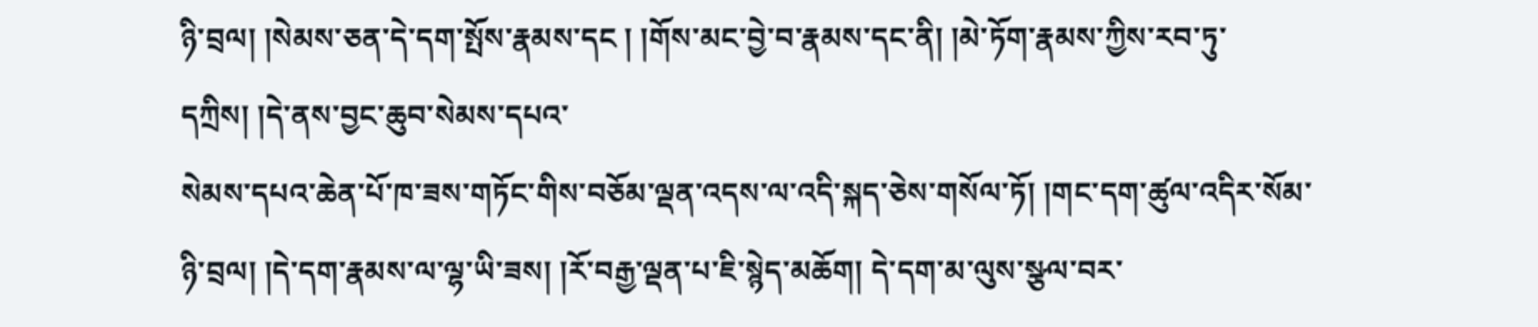ཉི་བྲལ། །སེམས་ཅན་དེ་དག་སྤོས་རྣམས་དང ། །གོས་མང་བྱེ་བ་རྣམས་དང་ནི། །མེ་ཏོག་རྣམས་ཀྱིས་རབ་ཏུ་དཀྲིས། །དེ་ནས་བྱང་ཆུབ་སེམས་དཔའ་
སེམས་དཔའ་ཆེན་པོ་ཁ་ཟས་གཏོང་གིས་བཅོམ་ལྡན་འདས་ལ་འདི་སྐད་ཅེས་གསོལ་ཏོ། །གང་དག་ཚུལ་འདིར་སོམ་ཉི་བྲལ། །དེ་དག་རྣམས་ལ་ལྷ་ཡི་ཟས། །རོ་བརྒྱ་ལྡན་པ་ཇི་སྙེད་མཆོག། དེ་དག་མ་ལུས་སྩལ་བར་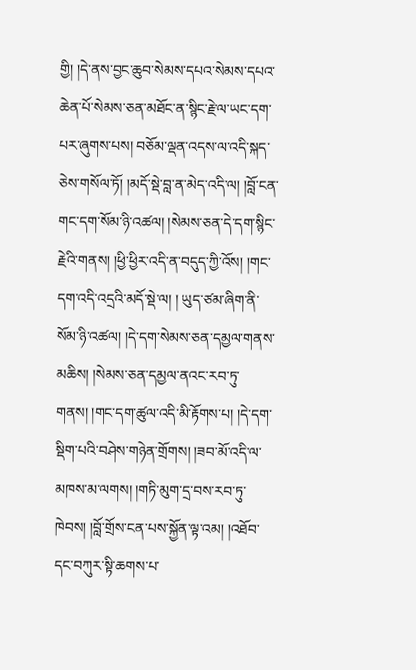གྱི། །དེ་ནས་བྱང་ཆུབ་སེམས་དཔའ་སེམས་དཔའ་ཆེན་པོ་སེམས་ཅན་མཐོང་ན་སྙིང་རྗེ་ལ་ཡང་དག་པར་ཞུགས་པས། བཅོམ་ལྡན་འདས་ལ་འདི་སྐད་ཅེས་གསོལ་ཏོ། །མདོ་སྡེ་བླ་ན་མེད་འདི་ལ། །བློ་ངན་གང་དག་སོམ་ཉི་འཚལ། །སེམས་ཅན་དེ་དག་སྙིང་རྗེའི་གནས། །ཕྱི་ཕྱིར་འདི་ན་བདུད་ཀྱི་འོས། །གང་དག་འདི་འདྲའི་མདོ་སྡེ་ལ། ། ཡུད་ཙམ་ཞིག་ནི་སོམ་ཉི་འཚལ། །དེ་དག་སེམས་ཅན་དམྱལ་གནས་མཆིས། །སེམས་ཅན་དམྱལ་ནའང་རབ་ཏུ་གནས། །གང་དག་ཚུལ་འདི་མི་རྟོགས་པ། །དེ་དག་སྡིག་པའི་བཤེས་གཉེན་གྲོགས། །ཟབ་མོ་འདི་ལ་མཁས་མ་ལགས། །གཏི་མུག་དྲ་བས་རབ་ཏུ་ཁེབས། །བློ་གྲོས་ངན་པས་སྐྱོན་ལྟ་འམ། །འཐོབ་དང་བཀུར་སྟི་ཆགས་པ་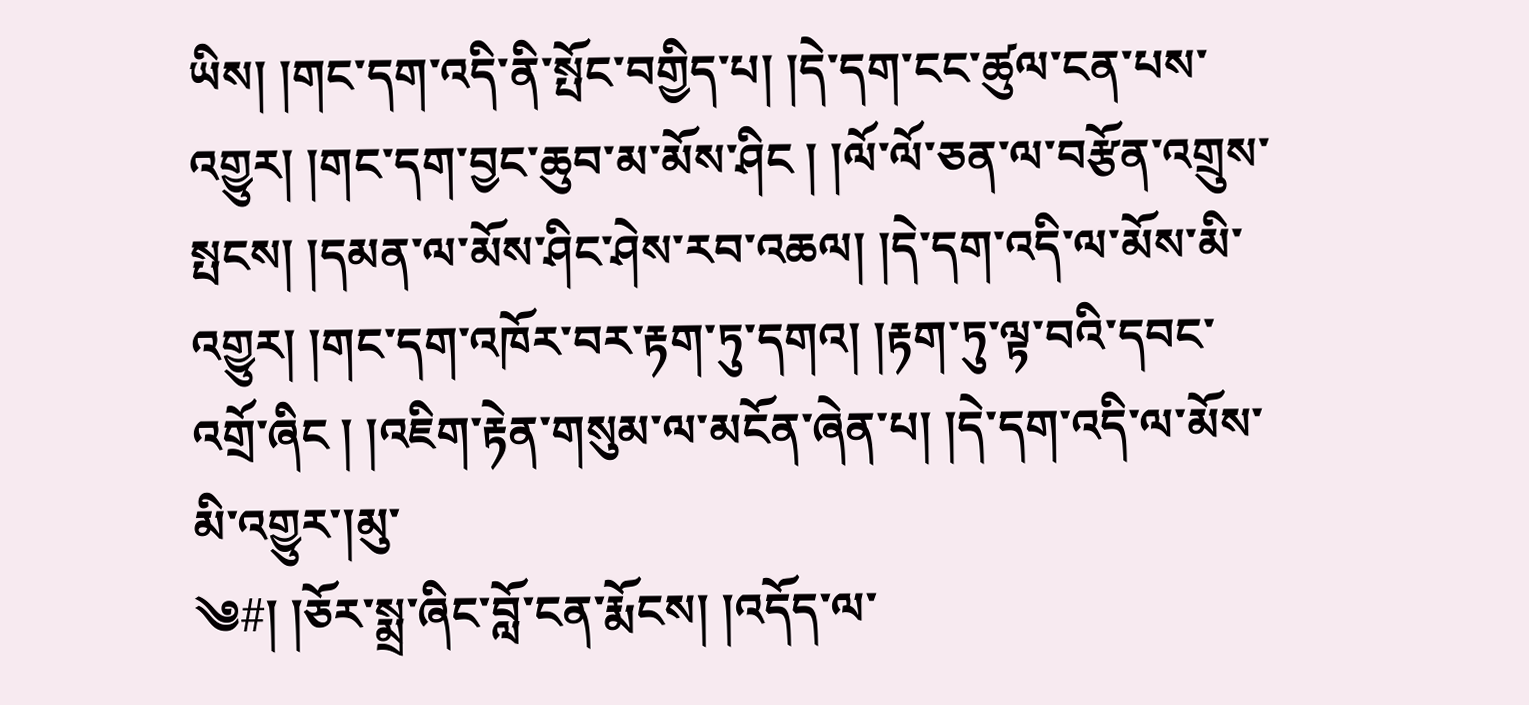ཡིས། །གང་དག་འདི་ནི་སྤོང་བགྱིད་པ། །དེ་དག་ངང་ཚུལ་ངན་པས་འགྱུར། །གང་དག་བྱང་ཆུབ་མ་མོས་ཤིང ། །ལོ་ལོ་ཅན་ལ་བརྩོན་འགྲུས་སྤངས། །དམན་ལ་མོས་ཤིང་ཤེས་རབ་འཆལ། །དེ་དག་འདི་ལ་མོས་མི་འགྱུར། །གང་དག་འཁོར་བར་རྟག་ཏུ་དགའ། །རྟག་ཏུ་ལྟ་བའི་དབང་འགྲོ་ཞིང ། །འཇིག་རྟེན་གསུམ་ལ་མངོན་ཞེན་པ། །དེ་དག་འདི་ལ་མོས་མི་འགྱུར་།མུ་
༄#། །ཅོར་སྨྲ་ཞིང་བློ་ངན་རྨོངས། །འདོད་ལ་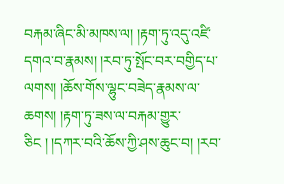བརྐམ་ཞིང་མི་མཁས་ལ། །རྟག་ཏུ་འདུ་འཛི་དགའ་བ་རྣམས། །རབ་ཏུ་སྤོང་བར་བགྱིད་པ་ལགས། །ཆོས་གོས་ལྷུང་བཟེད་རྣམས་ལ་ཆགས། །རྟག་ཏུ་ཟས་ལ་བརྐམ་གྱུར་ཅིང ། །དཀར་བའི་ཆོས་ཀྱི་ཤས་ཆུང་བ། །རབ་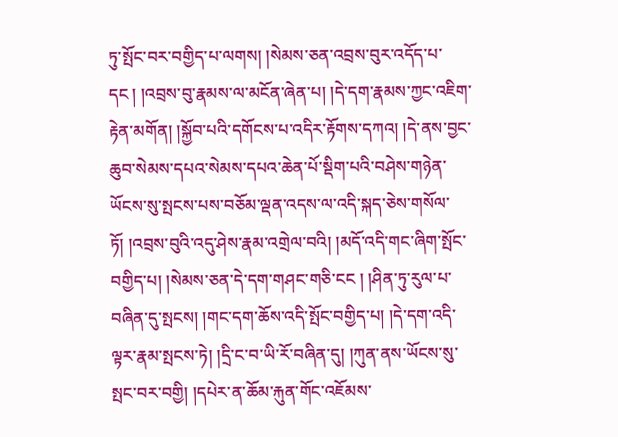ཏུ་སྤོང་བར་བགྱིད་པ་ལགས། །སེམས་ཅན་འབྲས་བུར་འདོད་པ་དང ། །འབྲས་བུ་རྣམས་ལ་མངོན་ཞེན་པ། །དེ་དག་རྣམས་ཀྱང་འཇིག་རྟེན་མགོན། །སྐྱོབ་པའི་དགོངས་པ་འདིར་རྟོགས་དཀའ། །དེ་ནས་བྱང་ཆུབ་སེམས་དཔའ་སེམས་དཔའ་ཆེན་པོ་སྡིག་པའི་བཤེས་གཉེན་ཡོངས་སུ་སྤངས་པས་བཅོམ་ལྡན་འདས་ལ་འདི་སྐད་ཅེས་གསོལ་ཏོ། །འབྲས་བུའི་འདུ་ཤེས་རྣམ་འགྲེལ་བའི། །མདོ་འདི་གང་ཞིག་སྤོང་བགྱིད་པ། །སེམས་ཅན་དེ་དག་གཤང་གཅི་ངང ། །ཤིན་ཏུ་རུལ་པ་བཞིན་དུ་སྤངས། །གང་དག་ཆོས་འདི་སྤོང་བགྱིད་པ། །དེ་དག་འདི་ལྟར་རྣམ་སྤངས་ཏེ། །དྲི་ང་བ་ཡི་རོ་བཞིན་དུ། །ཀུན་ནས་ཡོངས་སུ་སྤང་བར་བགྱི། །དཔེར་ན་ཆོམ་རྐུན་གོང་འཇོམས་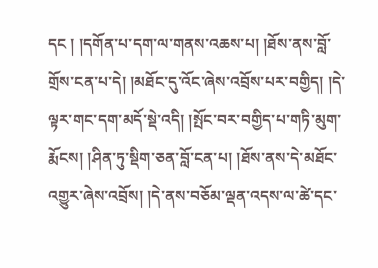དང ། །དགོན་པ་དག་ལ་གནས་འཆས་པ། །ཐོས་ནས་བློ་གྲོས་ངན་པ་དེ། །མཐོང་དུ་འོང་ཞེས་འབྲོས་པར་བགྱིད། །དེ་ལྟར་གང་དག་མདོ་སྡེ་འདི། །སྤོང་བར་བགྱིད་པ་གཏི་མུག་རྨོངས། །ཤིན་ཏུ་སྡིག་ཅན་བློ་ངན་པ། །ཐོས་ནས་དེ་མཐོང་
འགྱུར་ཞེས་འབྲོས། །དེ་ནས་བཅོམ་ལྡན་འདས་ལ་ཚེ་དང་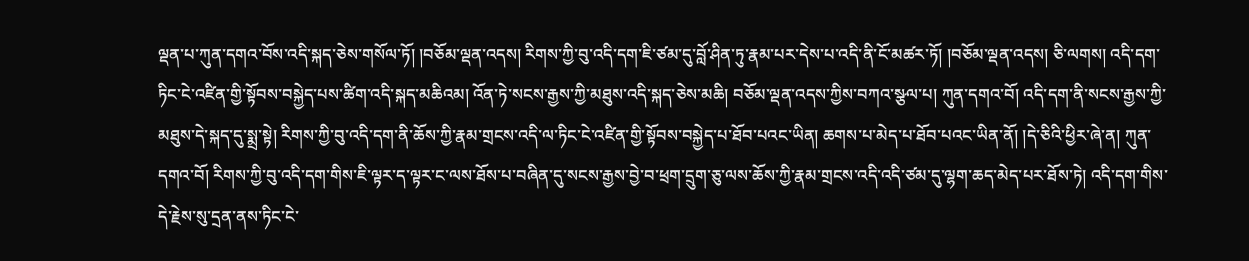ལྡན་པ་ཀུན་དགའ་བོས་འདི་སྐད་ཅེས་གསོལ་ཏོ། །བཅོམ་ལྡན་འདས། རིགས་ཀྱི་བུ་འདི་དག་ཇི་ཙམ་དུ་བློ་ཤིན་ཏུ་རྣམ་པར་དེས་པ་འདི་ནི་ངོ་མཚར་ཏོ། །བཅོམ་ལྡན་འདས། ཅི་ལགས། འདི་དག་ཏིང་ངེ་འཛིན་གྱི་སྟོབས་བསྐྱེད་པས་ཚིག་འདི་སྐད་མཆིའམ། འོན་ཏེ་སངས་རྒྱས་ཀྱི་མཐུས་འདི་སྐད་ཅེས་མཆི། བཅོམ་ལྡན་འདས་ཀྱིས་བཀའ་སྩལ་པ། ཀུན་དགའ་བོ། འདི་དག་ནི་སངས་རྒྱས་ཀྱི་མཐུས་དེ་སྐད་དུ་སྨྲ་སྟེ། རིགས་ཀྱི་བུ་འདི་དག་ནི་ཆོས་ཀྱི་རྣམ་གྲངས་འདི་ལ་ཏིང་ངེ་འཛིན་གྱི་སྟོབས་བསྐྱེད་པ་ཐོབ་པའང་ཡིན། ཆགས་པ་མེད་པ་ཐོབ་པའང་ཡིན་ནོ། །དེ་ཅིའི་ཕྱིར་ཞེ་ན། ཀུན་དགའ་བོ། རིགས་ཀྱི་བུ་འདི་དག་གིས་ཇི་ལྟར་ད་ལྟར་ང་ལས་ཐོས་པ་བཞིན་དུ་སངས་རྒྱས་བྱེ་བ་ཕྲག་དྲུག་ཅུ་ལས་ཆོས་ཀྱི་རྣམ་གྲངས་འདི་འདི་ཙམ་དུ་ལྷག་ཆད་མེད་པར་ཐོས་ཏེ། འདི་དག་གིས་དེ་རྗེས་སུ་དྲན་ནས་ཏིང་ངེ་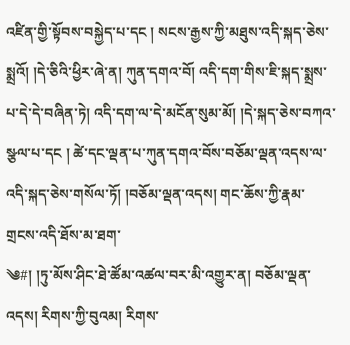འཛིན་གྱི་སྟོབས་བསྐྱེད་པ་དང ། སངས་རྒྱས་ཀྱི་མཐུས་འདི་སྐད་ཅེས་སྨྲའོ། །དེ་ཅིའི་ཕྱིར་ཞེ་ན། ཀུན་དགའ་བོ། འདི་དག་གིས་ཇི་སྐད་སྨྲས་པ་དེ་དེ་བཞིན་ཏེ། འདི་དག་ལ་དེ་མངོན་སུམ་མོ། །དེ་སྐད་ཅེས་བཀའ་སྩལ་པ་དང ། ཚེ་དང་ལྡན་པ་ཀུན་དགའ་བོས་བཅོམ་ལྡན་འདས་ལ་འདི་སྐད་ཅེས་གསོལ་ཏོ། །བཅོམ་ལྡན་འདས། གང་ཆོས་ཀྱི་རྣམ་གྲངས་འདི་ཐོས་མ་ཐག་
༄#། །ཏུ་མོས་ཤིང་ཐེ་ཚོམ་འཚལ་བར་མི་འགྱུར་ན། བཅོམ་ལྡན་འདས། རིགས་ཀྱི་བུའམ། རིགས་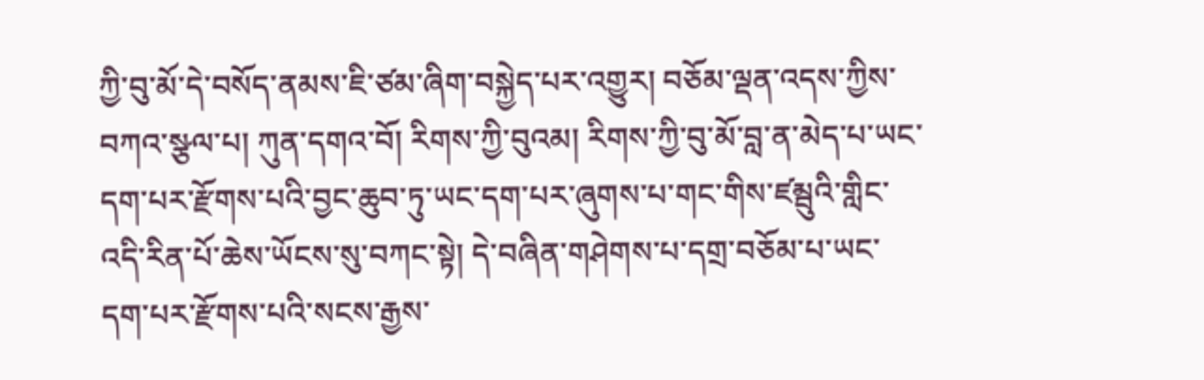ཀྱི་བུ་མོ་དེ་བསོད་ནམས་ཇི་ཙམ་ཞིག་བསྐྱེད་པར་འགྱུར། བཅོམ་ལྡན་འདས་ཀྱིས་བཀའ་སྩལ་པ། ཀུན་དགའ་བོ། རིགས་ཀྱི་བུའམ། རིགས་ཀྱི་བུ་མོ་བླ་ན་མེད་པ་ཡང་དག་པར་རྫོགས་པའི་བྱང་ཆུབ་ཏུ་ཡང་དག་པར་ཞུགས་པ་གང་གིས་ཛམྦུའི་གླིང་འདི་རིན་པོ་ཆེས་ཡོངས་སུ་བཀང་སྟེ། དེ་བཞིན་གཤེགས་པ་དགྲ་བཅོམ་པ་ཡང་དག་པར་རྫོགས་པའི་སངས་རྒྱས་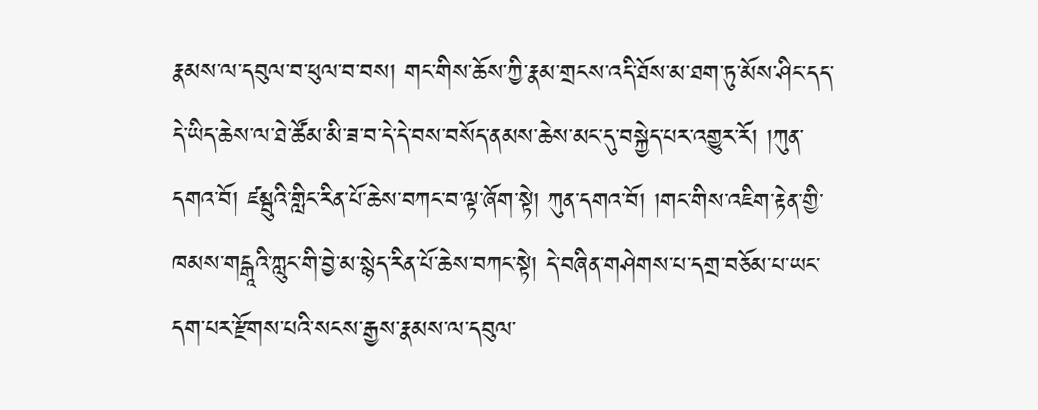རྣམས་ལ་དབུལ་བ་ཕུལ་བ་བས། གང་གིས་ཆོས་ཀྱི་རྣམ་གྲངས་འདི་ཐོས་མ་ཐག་ཏུ་མོས་ཤིང་དད་དེ་ཡིད་ཆེས་ལ་ཐེ་ཚོམ་མི་ཟ་བ་དེ་དེ་བས་བསོད་ནམས་ཆེས་མང་དུ་བསྐྱེད་པར་འགྱུར་རོ། །ཀུན་དགའ་བོ། ཛམྦུའི་གླིང་རིན་པོ་ཆེས་བཀང་བ་ལྟ་ཞོག་སྟེ། ཀུན་དགའ་བོ། །གང་གིས་འཇིག་རྟེན་གྱི་ཁམས་གངྒཱའི་ཀླུང་གི་བྱེ་མ་སྙེད་རིན་པོ་ཆེས་བཀང་སྟེ། དེ་བཞིན་གཤེགས་པ་དགྲ་བཅོམ་པ་ཡང་དག་པར་རྫོགས་པའི་སངས་རྒྱས་རྣམས་ལ་དབུལ་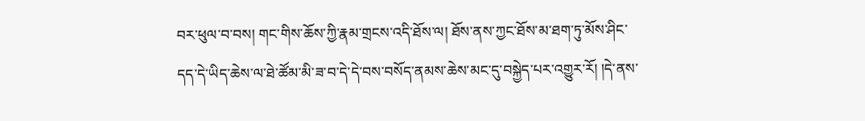བར་ཕུལ་བ་བས། གང་གིས་ཆོས་ཀྱི་རྣམ་གྲངས་འདི་ཐོས་ལ། ཐོས་ནས་ཀྱང་ཐོས་མ་ཐག་ཏུ་མོས་ཤིང་དད་དེ་ཡིད་ཆེས་ལ་ཐེ་ཚོམ་མི་ཟ་བ་དེ་དེ་བས་བསོད་ནམས་ཆེས་མང་དུ་བསྐྱེད་པར་འགྱུར་རོ། །དེ་ནས་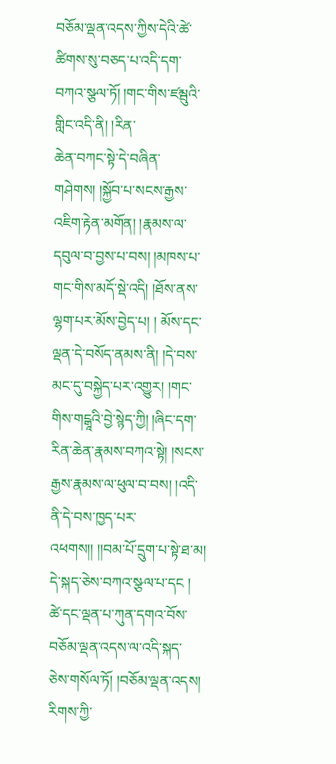བཅོམ་ལྡན་འདས་ཀྱིས་དེའི་ཚེ་ཚིགས་སུ་བཅད་པ་འདི་དག་བཀའ་སྩལ་ཏོ། །གང་གིས་ཛམྦུའི་གླིང་འདི་ནི། །རིན་
ཆེན་བཀང་སྟེ་དེ་བཞིན་གཤེགས། །སྐྱོབ་པ་སངས་རྒྱས་འཇིག་རྟེན་མགོན། །རྣམས་ལ་དབུལ་བ་བྱས་པ་བས། །མཁས་པ་གང་གིས་མདོ་སྡེ་འདི། །ཐོས་ནས་ལྷག་པར་མོས་བྱེད་པ། ། མོས་དང་ལྡན་དེ་བསོད་ནམས་ནི། །དེ་བས་མང་དུ་བསྐྱེད་པར་འགྱུར། །གང་གིས་གངྒཱའི་བྱེ་སྙེད་ཀྱི། །ཞིང་དག་རིན་ཆེན་རྣམས་བཀའ་སྟེ། །སངས་རྒྱས་རྣམས་ལ་ཕུལ་བ་བས། །འདི་ནི་དེ་བས་ཁྱད་པར་འཕགས།། །།བམ་པོ་དྲུག་པ་སྟེ་ཐ་མ། དེ་སྐད་ཅེས་བཀའ་སྩལ་པ་དང ། ཚེ་དང་ལྡན་པ་ཀུན་དགའ་བོས་བཅོམ་ལྡན་འདས་ལ་འདི་སྐད་ཅེས་གསོལ་ཏོ། །བཅོམ་ལྡན་འདས། རིགས་ཀྱི་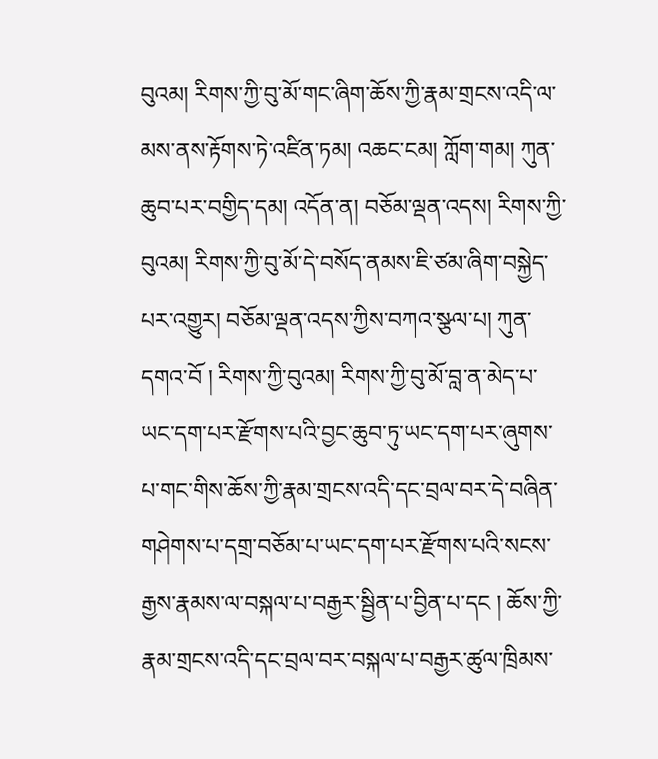བུའམ། རིགས་ཀྱི་བུ་མོ་གང་ཞིག་ཆོས་ཀྱི་རྣམ་གྲངས་འདི་ལ་མས་ནས་རྟོགས་ཏེ་འཛིན་ཏམ། འཆང་ངམ། ཀློག་གམ། ཀུན་ཆུབ་པར་བགྱིད་དམ། འདོན་ན། བཅོམ་ལྡན་འདས། རིགས་ཀྱི་བུའམ། རིགས་ཀྱི་བུ་མོ་དེ་བསོད་ནམས་ཇི་ཙམ་ཞིག་བསྐྱེད་པར་འགྱུར། བཅོམ་ལྡན་འདས་ཀྱིས་བཀའ་སྩལ་པ། ཀུན་དགའ་བོ ། རིགས་ཀྱི་བུའམ། རིགས་ཀྱི་བུ་མོ་བླ་ན་མེད་པ་ཡང་དག་པར་རྫོགས་པའི་བྱང་ཆུབ་ཏུ་ཡང་དག་པར་ཞུགས་པ་གང་གིས་ཆོས་ཀྱི་རྣམ་གྲངས་འདི་དང་བྲལ་བར་དེ་བཞིན་གཤེགས་པ་དགྲ་བཅོམ་པ་ཡང་དག་པར་རྫོགས་པའི་སངས་རྒྱས་རྣམས་ལ་བསྐལ་པ་བརྒྱར་སྦྱིན་པ་བྱིན་པ་དང ། ཆོས་ཀྱི་རྣམ་གྲངས་འདི་དང་བྲལ་བར་བསྐལ་པ་བརྒྱར་ཚུལ་ཁྲིམས་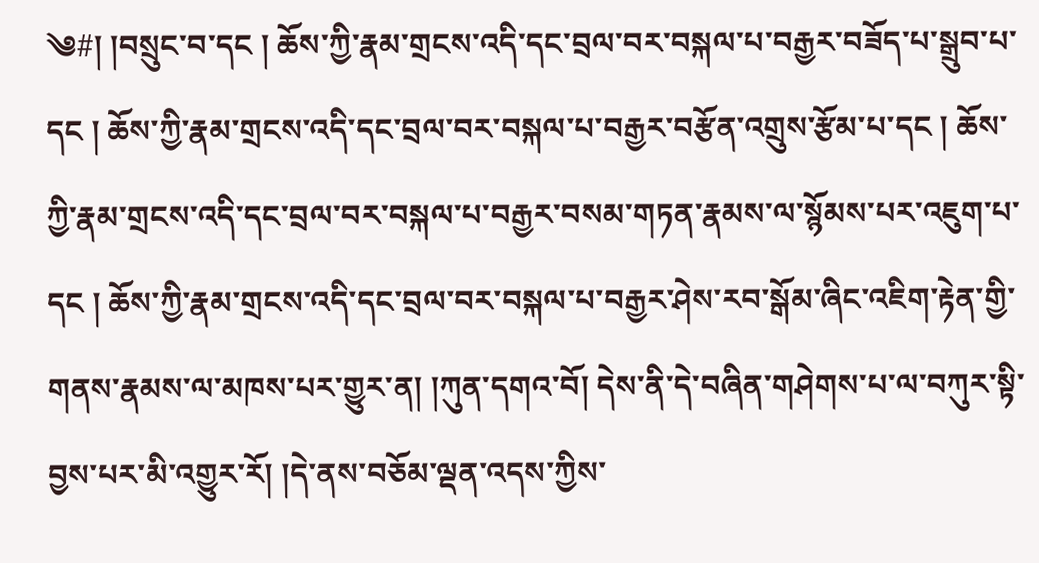༄#། །བསྲུང་བ་དང ། ཆོས་ཀྱི་རྣམ་གྲངས་འདི་དང་བྲལ་བར་བསྐལ་པ་བརྒྱར་བཟོད་པ་སྒྲུབ་པ་དང ། ཆོས་ཀྱི་རྣམ་གྲངས་འདི་དང་བྲལ་བར་བསྐལ་པ་བརྒྱར་བརྩོན་འགྲུས་རྩོམ་པ་དང ། ཆོས་ཀྱི་རྣམ་གྲངས་འདི་དང་བྲལ་བར་བསྐལ་པ་བརྒྱར་བསམ་གཏན་རྣམས་ལ་སྙོམས་པར་འཇུག་པ་དང ། ཆོས་ཀྱི་རྣམ་གྲངས་འདི་དང་བྲལ་བར་བསྐལ་པ་བརྒྱར་ཤེས་རབ་སྒོམ་ཞིང་འཇིག་རྟེན་གྱི་གནས་རྣམས་ལ་མཁས་པར་གྱུར་ན། །ཀུན་དགའ་བོ། དེས་ནི་དེ་བཞིན་གཤེགས་པ་ལ་བཀུར་སྟི་བྱས་པར་མི་འགྱུར་རོ། །དེ་ནས་བཅོམ་ལྡན་འདས་ཀྱིས་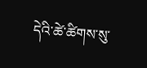དེའི་ཚེ་ཚིགས་སུ་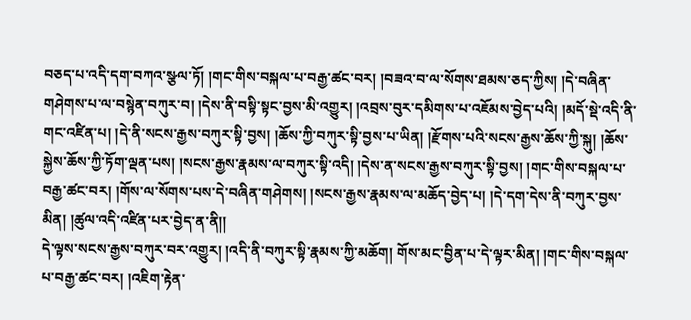བཅད་པ་འདི་དག་བཀའ་སྩལ་ཏོ། །གང་གིས་བསྐལ་པ་བརྒྱ་ཚང་བར། །བཟའ་བ་ལ་སོགས་ཐམས་ཅད་ཀྱིས། །དེ་བཞིན་གཤེགས་པ་ལ་བསྙེན་བཀུར་བ། །དེས་ནི་བསྟི་སྟང་བྱས་མི་འགྱུར། །འབྲས་བུར་དམིགས་པ་འཇོམས་བྱེད་པའི། །མདོ་སྡེ་འདི་ནི་གང་འཛིན་པ། །དེ་ནི་སངས་རྒྱས་བཀུར་སྟི་བྱས། །ཆོས་ཀྱི་བཀུར་སྟི་བྱས་པ་ཡིན། །རྫོགས་པའི་སངས་རྒྱས་ཆོས་ཀྱི་སྐུ། །ཆོས་སྐྱེས་ཆོས་ཀྱི་ཏོག་ལྡན་པས། །སངས་རྒྱས་རྣམས་ལ་བཀུར་སྟི་འདི། །དེས་ན་སངས་རྒྱས་བཀུར་སྟི་བྱས། །གང་གིས་བསྐལ་པ་བརྒྱ་ཚང་བར། །གོས་ལ་སོགས་པས་དེ་བཞིན་གཤེགས། །སངས་རྒྱས་རྣམས་ལ་མཆོད་བྱེད་པ། །དེ་དག་དེས་ནི་བཀུར་བྱས་མིན། །ཚུལ་འདི་འཛིན་པར་བྱེད་ན་ནི།།
དེ་ལྟས་སངས་རྒྱས་བཀུར་བར་འགྱུར། །འདི་ནི་བཀུར་སྟི་རྣམས་ཀྱི་མཆོག། གོས་མང་བྱིན་པ་དེ་ལྟར་མིན། །གང་གིས་བསྐལ་པ་བརྒྱ་ཚང་བར། །འཇིག་རྟེན་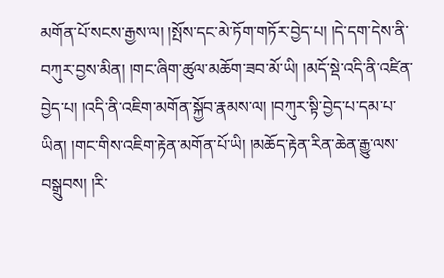མགོན་པོ་སངས་རྒྱས་ལ། །སྤོས་དང་མེ་ཏོག་གཏོར་བྱེད་པ། །དེ་དག་དེས་ནི་བཀུར་བྱས་མིན། །གང་ཞིག་ཚུལ་མཆོག་ཟབ་མོ་ཡི། །མདོ་སྡེ་འདི་ནི་འཛིན་བྱེད་པ། །འདི་ནི་འཇིག་མགོན་སྐྱོབ་རྣམས་ལ། །བཀུར་སྟི་བྱེད་པ་དམ་པ་ཡིན། །གང་གིས་འཇིག་རྟེན་མགོན་པོ་ཡི། །མཆོད་རྟེན་རིན་ཆེན་རྒྱུ་ལས་བསྒྲུབས། །རི་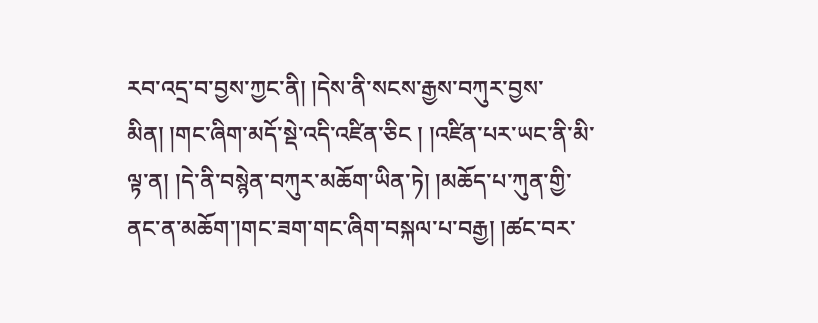རབ་འདྲ་བ་བྱས་ཀྱང་ནི། །དེས་ནི་སངས་རྒྱས་བཀུར་བྱས་མིན། །གང་ཞིག་མདོ་སྡེ་འདི་འཛིན་ཅིང ། །འཛིན་པར་ཡང་ནི་མི་ལྟ་ན། །དེ་ནི་བསྙེན་བཀུར་མཆོག་ཡིན་ཏེ། །མཆོད་པ་ཀུན་གྱི་ནང་ན་མཆོག་།གང་ཟག་གང་ཞིག་བསྐལ་པ་བརྒྱ། །ཚང་བར་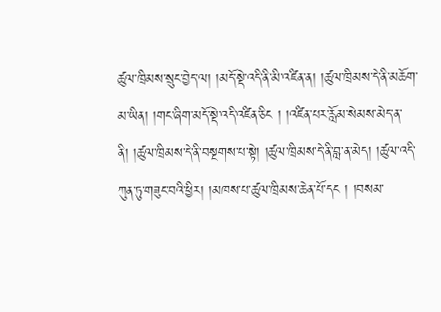ཚུལ་ཁྲིམས་སྲུང་བྱེད་ལ། །མདོ་སྡེ་འདི་ནི་མི་འཛིན་ན། །ཚུལ་ཁྲིམས་དེ་ནི་མཆོག་མ་ཡིན། །གང་ཞིག་མདོ་སྡེ་འདི་འཛིན་ཅིང ། །འཛིན་པར་རློམ་སེམས་མེད་ན་ནི། །ཚུལ་ཁྲིམས་དེ་ནི་བསྔགས་པ་སྟེ། །ཚུལ་ཁྲིམས་དེ་ནི་བླ་ན་མེད། །ཚུལ་འདི་ཀུན་ཏུ་གཟུང་བའི་ཕྱིར། །མཁས་པ་ཚུལ་ཁྲིམས་ཆེན་པོ་དང ། །བསམ་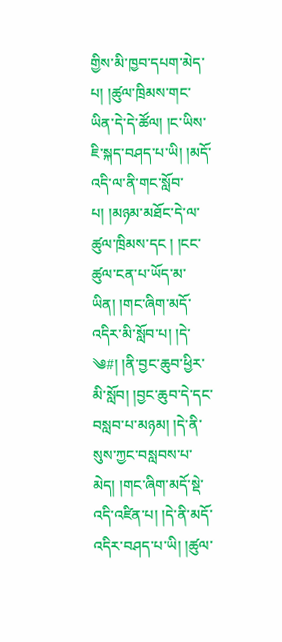གྱིས་མི་ཁྱབ་དཔག་མེད་པ། །ཚུལ་ཁྲིམས་གང་ཡིན་དེ་དེ་ཚོལ། །ང་ཡིས་ཇི་སྐད་བཤད་པ་ཡི། །མདོ་འདི་ལ་ནི་གང་སློབ་པ། །མཉམ་མཐོང་དེ་ལ་ཚུལ་ཁྲིམས་དང ། །ངང་ཚུལ་ངན་པ་ཡོད་མ་ཡིན། །གང་ཞིག་མདོ་འདིར་མི་སློབ་པ། །དེ་
༄#། །ནི་བྱང་ཆུབ་ཕྱིར་མི་སློབ། །བྱང་ཆུབ་དེ་དང་བསླབ་པ་མཉམ། །དེ་ནི་སུས་ཀྱང་བསླབས་པ་མེད། །གང་ཞིག་མདོ་སྡེ་འདི་འཛིན་པ། །དེ་ནི་མདོ་འདིར་བཤད་པ་ཡི། །ཚུལ་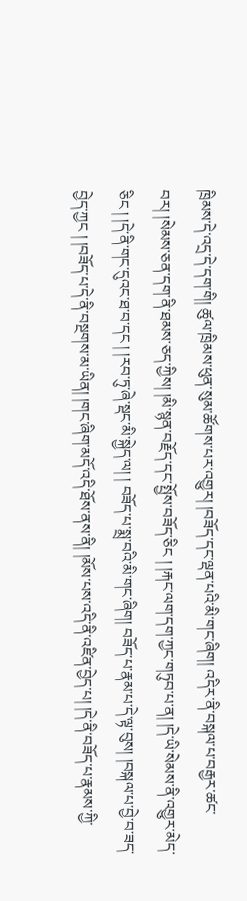ཁྲིམས་དེ་འདྲ་དེ་དག་གི། ཚུལ་ཁྲིམས་ཕུན་སུམ་ཚོགས་པར་འགྱུར། །བཟོད་དང་ལྡན་པའི་མི་གང་ཞིག། འདིར་ནི་བསྐལ་པ་བརྒྱར་ཚང་བར། །སེམས་ཅན་དག་ནི་ཐམས་ཅད་ཀྱིས། །མི་སྙན་བརྗོད་དང་སྤྱོས་བཟོད་ཅིང ། །རྐང་ལག་དག་ཀྱང་གཏུབ་པ་ན། །དེ་ཡི་སེམས་ནི་འགྱུར་མེད་ཅིང ། །དེ་ནི་གང་དུའང་ཐ་བ་དང ། །རབ་ཏུ་ཞེ་སྡང་མི་སྐྱེད་ལ། ། བཟོད་པ་སྨྲ་བའི་མི་གང་ཞིག། བཟོད་པ་རྣམ་པ་དེ་ལྟ་བུས། །བསྐལ་པ་བྱེ་བ་ཟད་བྱེད་ཀྱང ། །བཟོད་པ་དེ་ནི་བསྔགས་མ་ཡིན། །གང་ཞིག་མདོ་འདི་ཐོས་ནས་ནི། །མོས་པས་འདི་ནི་འཛིན་བྱེད་པ། །དེ་ནི་བཟོད་པ་རྣམས་ཀྱི་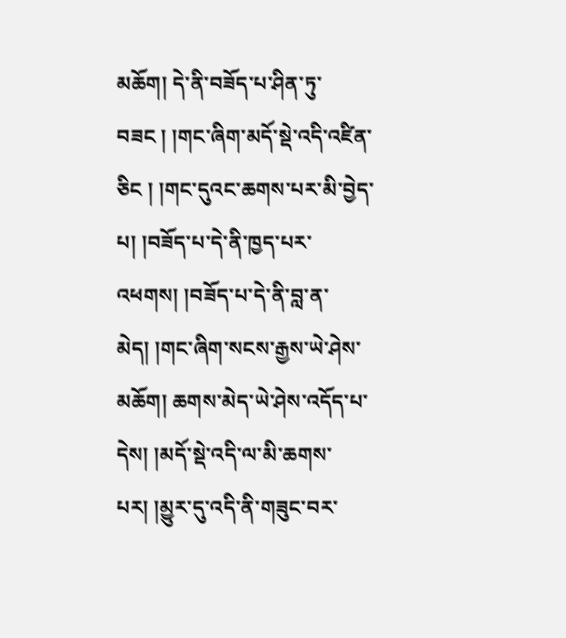མཆོག། དེ་ནི་བཟོད་པ་ཤིན་ཏུ་བཟང ། །གང་ཞིག་མདོ་སྡེ་འདི་འཛིན་ཅིང ། །གང་དུའང་ཆགས་པར་མི་བྱེད་པ། །བཟོད་པ་དེ་ནི་ཁྱད་པར་འཕགས། །བཟོད་པ་དེ་ནི་བླ་ན་མེད། །གང་ཞིག་སངས་རྒྱས་ཡེ་ཤེས་མཆོག། ཆགས་མེད་ཡེ་ཤེས་འདོད་པ་དེས། །མདོ་སྡེ་འདི་ལ་མི་ཆགས་པར། །མྱུར་དུ་འདི་ནི་གཟུང་བར་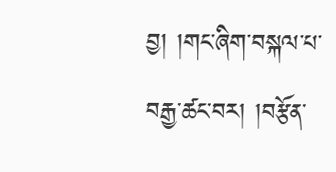བྱ། །གང་ཞིག་བསྐལ་པ་བརྒྱ་ཚང་བར། །བརྩོན་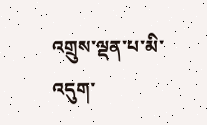འགྲུས་ལྡན་པ་མི་འདུག་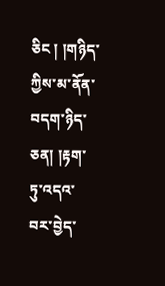ཅིང ། །གཉིད་ཀྱིས་མ་ནོན་བདག་ཉིད་ཅན། །རྟག་ཏུ་འདའ་བར་བྱེད་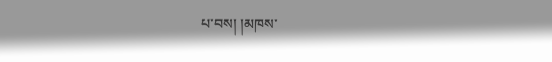པ་བས། །མཁས་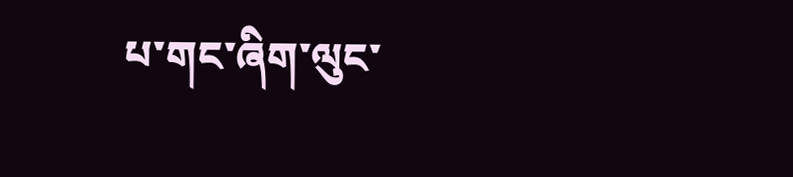པ་གང་ཞིག་ལུང་